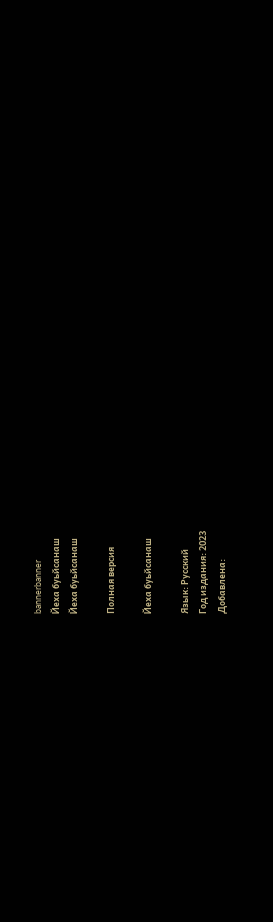bannerbanner
Йеха буьйсанаш
Йеха буьйсанаш

Полная версия

Йеха буьйсанаш

Язык: Русский
Год издания: 2023
Добавлена: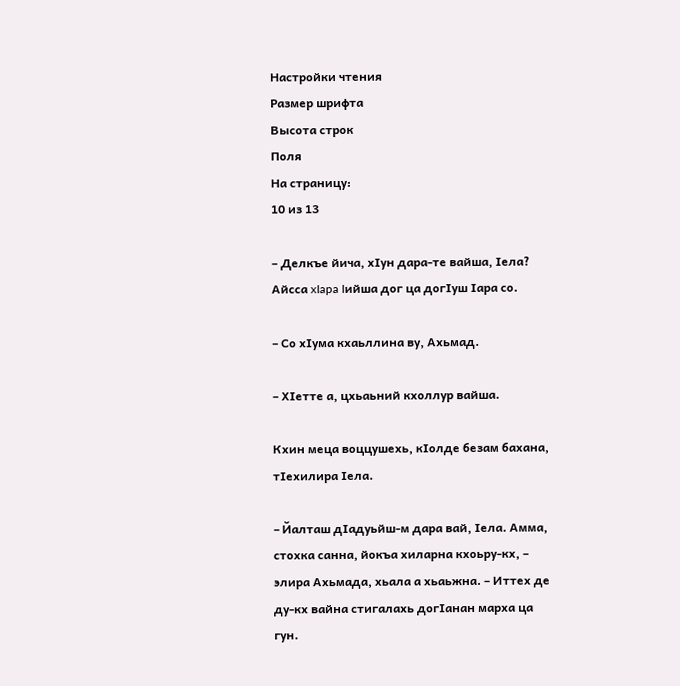Настройки чтения
Размер шрифта
Высота строк
Поля
На страницу:
10 из 13

– Делкъе йича, хIун дара-те вайша, Iела? Айсса xIapa Iийша дог ца догIуш Iара со.

– Со хIума кхаьллина ву, Ахьмад.

– ХIетте а, цхьаьний кхоллур вайша.

Кхин меца воццушехь, кIолде безам бахана, тIехилира Iела.

– Йалташ дIадуьйш-м дара вай, Iела. Амма, стохка санна, йокъа хиларна кхоьру-кх, – элира Ахьмада, хьала а хьаьжна. – Иттех де ду-кх вайна стигалахь догIанан марха ца гун.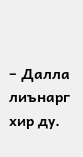– Далла лиънарг хир ду.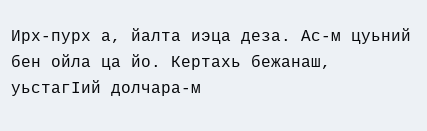Ирх-пурх а, йалта иэца деза. Ас-м цуьний бен ойла ца йо. Кертахь бежанаш, уьстагIий долчара-м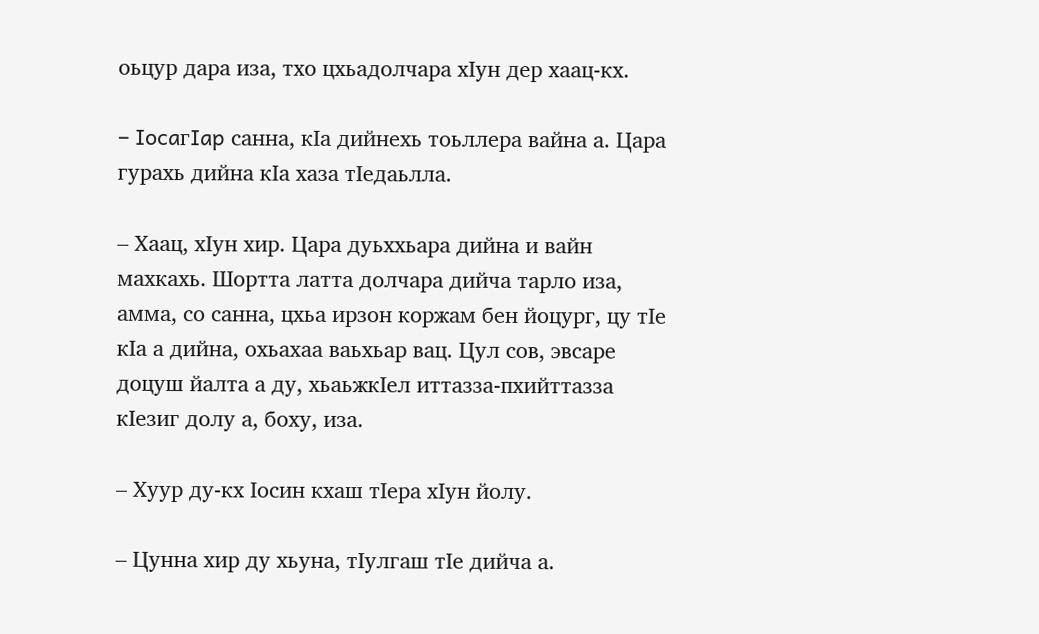оьцур дара иза, тхо цхьадолчара хIун дер хаац-кх.

– IocaгIap санна, кIа дийнехь тоьллера вайна а. Цара гурахь дийна кIа хаза тIедаьлла.

– Хаац, хIун хир. Цара дуьххьара дийна и вайн махкахь. Шортта латта долчара дийча тарло иза, амма, со санна, цхьа ирзон коржам бен йоцург, цу тIе кIа а дийна, охьахаа ваьхьар вац. Цул сов, эвсаре доцуш йалта а ду, хьаьжкIел иттазза-пхийттазза кIезиг долу а, боху, иза.

– Хуур ду-кх Iосин кхаш тIера хIун йолу.

– Цунна хир ду хьуна, тIулгаш тIе дийча а.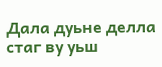Дала дуьне делла стаг ву уьш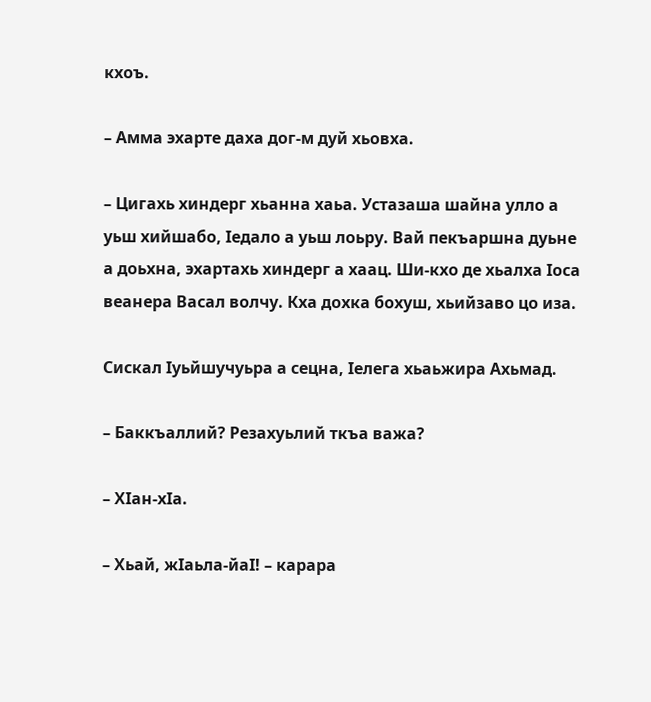кхоъ.

– Амма эхарте даха дог-м дуй хьовха.

– Цигахь хиндерг хьанна хаьа. Устазаша шайна улло а уьш хийшабо, Iедало а уьш лоьру. Вай пекъаршна дуьне а доьхна, эхартахь хиндерг а хаац. Ши-кхо де хьалха Iоса веанера Васал волчу. Кха дохка бохуш, хьийзаво цо иза.

Сискал Iуьйшучуьра а сецна, Iелега хьаьжира Ахьмад.

– Баккъаллий? Резахуьлий ткъа важа?

– ХIан-хIа.

– Хьай, жIаьла-йаI! – карара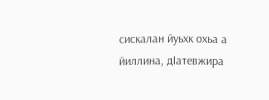сискалан йуьхк охьа а йиллина, дIатевжира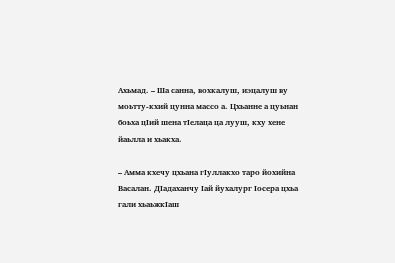Ахьмад. – Ша санна, вохкалуш, иэцалуш ву моьтту-кхий цунна массо а. Цхьанне а цуьнан боьха цIий шена тIелаца ца лууш, кху хене йаьлла и хьакха.

– Амма кхечу цхьана гIуллакхо таро йохийна Васалан. ДIадаханчу Iай йухалург Iосера цхьа гали хьаьжкIаш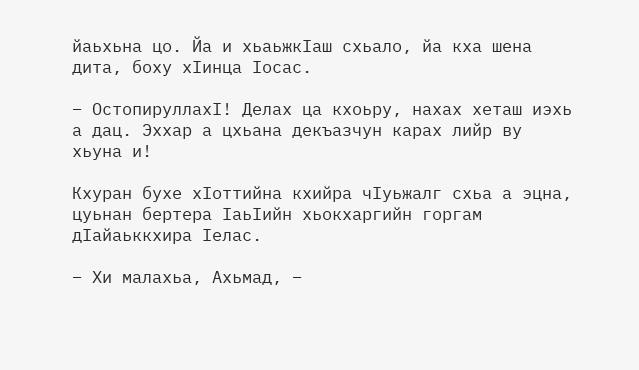йаьхьна цо. Йа и хьаьжкIаш схьало, йа кха шена дита, боху хIинца Iосас.

– ОстопируллахI! Делах ца кхоьру, нахах хеташ иэхь а дац. Эххар а цхьана декъазчун карах лийр ву хьуна и!

Кхуран бухе хIоттийна кхийра чIуьжалг схьа а эцна, цуьнан бертера IаьIийн хьокхаргийн горгам дIайаьккхира Iелас.

– Хи малахьа, Ахьмад, –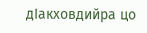дIакховдийра цо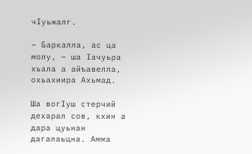чIуьжалг.

– Баркалла, ас ца молу, – ша Iачуьра хьала а айъавелла, охьахиира Ахьмад.

Ша вогIуш стерчий дехарал сов, кхин а дара цуьнан дагалаьцна. Амма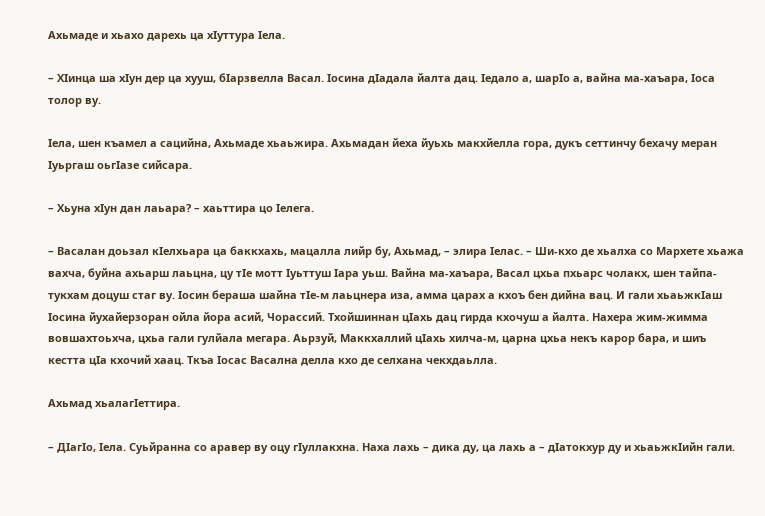Ахьмаде и хьахо дарехь ца хIуттура Iела.

– ХIинца ша хIун дер ца хууш, бIарзвелла Васал. Iосина дIадала йалта дац. Iедало а, шарIо а, вайна ма-хаъара, Iоса толор ву.

Iела, шен къамел а сацийна, Ахьмаде хьаьжира. Ахьмадан йеха йуьхь макхйелла гора, дукъ сеттинчу бехачу меран Iуьргаш оьгIазе сийсара.

– Хьуна хIун дан лаьара? – хаьттира цо Iелега.

– Васалан доьзал кIелхьара ца баккхахь, мацалла лийр бу, Ахьмад, – элира Iелас. – Ши-кхо де хьалха со Мархете хьажа вахча, буйна ахьарш лаьцна, цу тIе мотт Iуьттуш Iара уьш. Вайна ма-хаъара, Васал цхьа пхьарс чолакх, шен тайпа-тукхам доцуш стаг ву. Iосин бераша шайна тIе-м лаьцнера иза, амма царах а кхоъ бен дийна вац. И гали хьаьжкIаш Iосина йухайерзоран ойла йора асий, Чорассий. Тхойшиннан цIахь дац гирда кхочуш а йалта. Нахера жим-жимма вовшахтоьхча, цхьа гали гулйала мегара. Аьрзуй, Маккхаллий цIахь хилча-м, царна цхьа некъ карор бара, и шиъ кестта цIа кхочий хаац. Ткъа Iосас Васална делла кхо де селхана чекхдаьлла.

Ахьмад хьалагIеттира.

– ДIагIо, Iела. Суьйранна со аравер ву оцу гIуллакхна. Наха лахь – дика ду, ца лахь а – дIатокхур ду и хьаьжкIийн гали.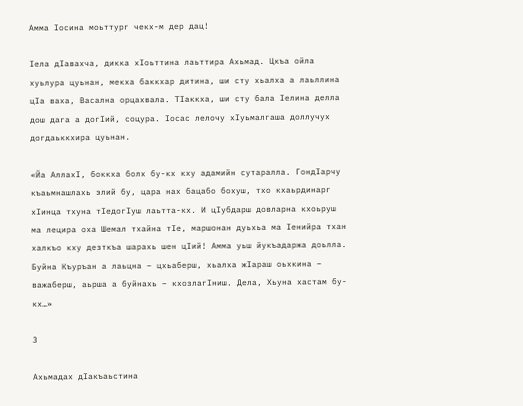Амма Iосина моьттург чекх-м дер дац!

Iела дIавахча, дикка хIоьттина лаьттира Ахьмад. Цкъа ойла хуьлура цуьнан, мекха баккхар дитина, ши сту хьалха а лаьллина цIа ваха, Васална орцахвала. ТIаккха, ши сту бала Iелина делла дош дага а догIий, соцура. Iосас лелочу хIуьмалгаша доллучух догдаьккхира цуьнан.

«Йа АллахI, боккха болх бу-кх кху адамийн сутаралла. ГондIарчу къаьмнашлахь элий бу, цара нах бацабо бохуш, тхо кхаьрдинарг хIинца тхуна тIедогIуш лаьтта-кх. И цIубдарш довларна кхоьруш ма лецира оха Шемал тхайна тIе, маршонан дуьхьа ма Iенийра тхан халкъо кху дезткъа шарахь шен цIий! Амма уьш йукъадаржа доьлла. Буйна Къуръан а лаьцна – цхьаберш, хьалха жIараш оьхкина – важаберш, аьрша а буйнахь – кхозлагIниш. Дела, Хьуна хастам бу-кх…»

3

Ахьмадах дIакъаьстина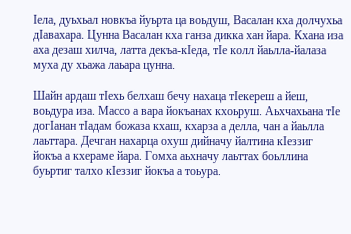Iела, дуьхьал новкъа йуьрта ца воьдуш, Васалан кха долчухьа дIавахара. Цунна Васалан кха ганза дикка хан йара. Кхана иза аха дезаш хилча, латта декъа-кIеда, тIе колл йаьлла-йалаза муха ду хьажа лаьара цунна.

Шайн ардаш тIехь белхаш бечу нахаца тIекереш а йеш, воьдура иза. Массо а вара йокъанах кхоьруш. Аьхчахьана тIе догIанан тIадам божаза кхаш, кхарза а делла, чан а йаьлла лаьттара. Дечган нахарца охуш дийначу йалтина кIеззиг йокъа а кхераме йара. Гомха аьхначу лаьттах боьллина буьртиг талхо кIеззиг йокъа а тоьура.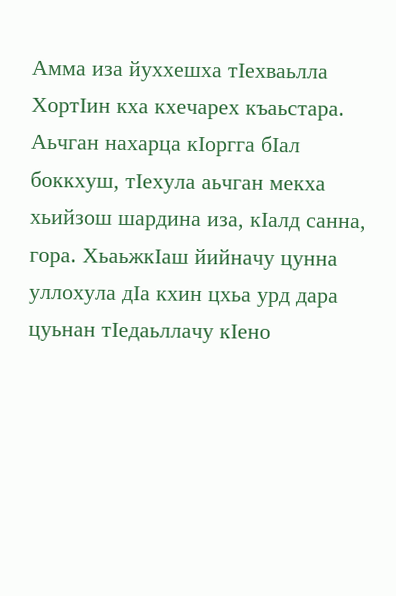Амма иза йуххешха тIехваьлла ХортIин кха кхечарех къаьстара. Аьчган нахарца кIоргга бIал боккхуш, тIехула аьчган мекха хьийзош шардина иза, кIалд санна, гора. ХьаьжкIаш йийначу цунна уллохула дIа кхин цхьа урд дара цуьнан тIедаьллачу кIено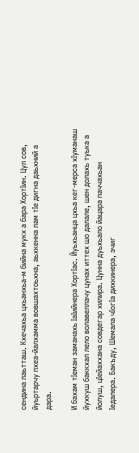сендина лаьтташ. Кхечахьа цхьанхьа-м бийна мукх а бара ХортIин. Цул сов, йуьртарчу пхеа-йалхамма вовшахтоьхна, аьхкенна лам тIе дигна даьхний а дара.

И бахам тIеман заманахь IаIийнера ХортIас. Йуьхьанца цхьа кег-мерса хIуманаш йухкуш баккхал лело волавеллачу цунах иттех шо далале, шен долахь туька а йолуш, цIейаххана совдегар хилира. Цунна дуьхьало йацара паччахьан Iедалера. Бакъду, Шемала чIогIа дихкинера, эчиг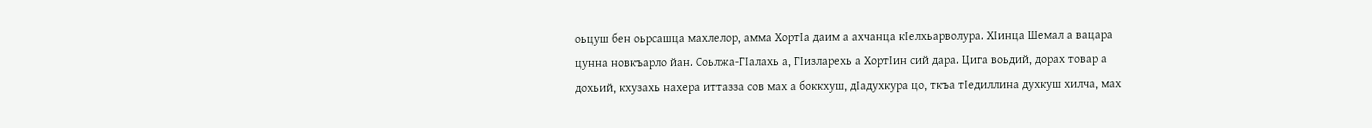оьцуш бен оьрсашца махлелор, амма ХортIа даим а ахчанца кIелхьарволура. ХIинца Шемал а вацара цунна новкъарло йан. Соьлжа-ГIалахь а, ГIизларехь а ХортIин сий дара. Цига воьдий, дорах товар а дохьий, кхузахь нахера иттазза сов мах а боккхуш, дIадухкура цо, ткъа тIедиллина духкуш хилча, мах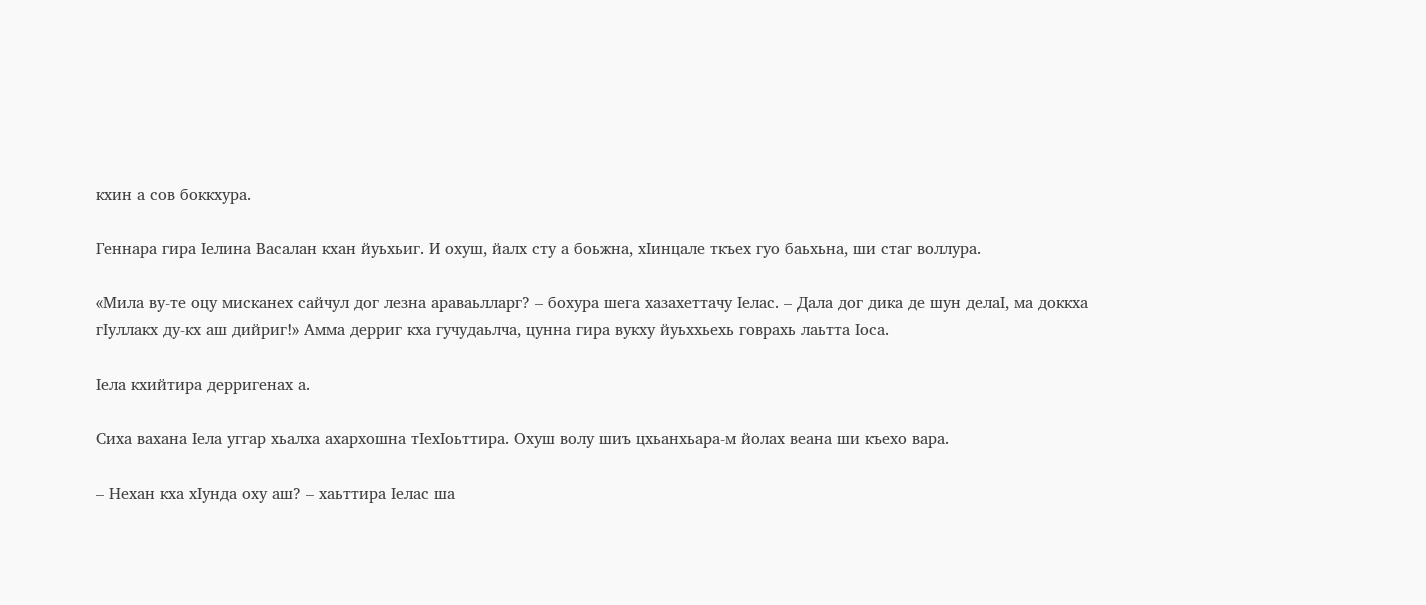кхин а сов боккхура.

Геннара гира Iелина Васалан кхан йуьхьиг. И охуш, йалх сту а боьжна, хIинцале ткъех гуо баьхьна, ши стаг воллура.

«Мила ву-те оцу мисканех сайчул дог лезна араваьлларг? – бохура шега хазахеттачу Iелас. – Дала дог дика де шун делаI, ма доккха гIуллакх ду-кх аш дийриг!» Амма дерриг кха гучудаьлча, цунна гира вукху йуьххьехь говрахь лаьтта Iоса.

Iела кхийтира дерригенах а.

Сиха вахана Iела уггар хьалха ахархошна тIехIоьттира. Охуш волу шиъ цхьанхьара-м йолах веана ши къехо вара.

– Нехан кха хIунда оху аш? – хаьттира Iелас ша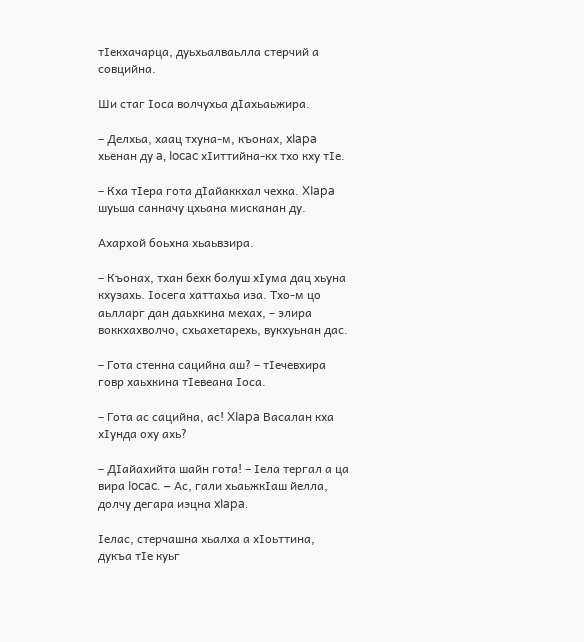тIекхачарца, дуьхьалваьлла стерчий а совцийна.

Ши стаг Iоса волчухьа дIахьаьжира.

– Делхьа, хаац тхуна-м, къонах, xIapa хьенан ду a, Iocac хIиттийна-кх тхо кху тIе.

– Кха тIера гота дIайаккхал чехка. XIapa шуьша санначу цхьана мисканан ду.

Ахархой боьхна хьаьвзира.

– Къонах, тхан бехк болуш хIума дац хьуна кхузахь. Iосега хаттахьа иза. Тхо-м цо аьлларг дан даьхкина мехах, – элира воккхахволчо, схьахетарехь, вукхуьнан дас.

– Гота стенна сацийна аш? – тIечевхира говр хаьхкина тIевеана Iоса.

– Гота ас сацийна, ас! XIapa Васалан кха хIунда оху ахь?

– ДIайахийта шайн гота! – Iела тергал а ца вира Iocac. – Ас, гали хьаьжкIаш йелла, долчу дегара иэцна xIapa.

Iелас, стерчашна хьалха а хIоьттина, дукъа тIе куьг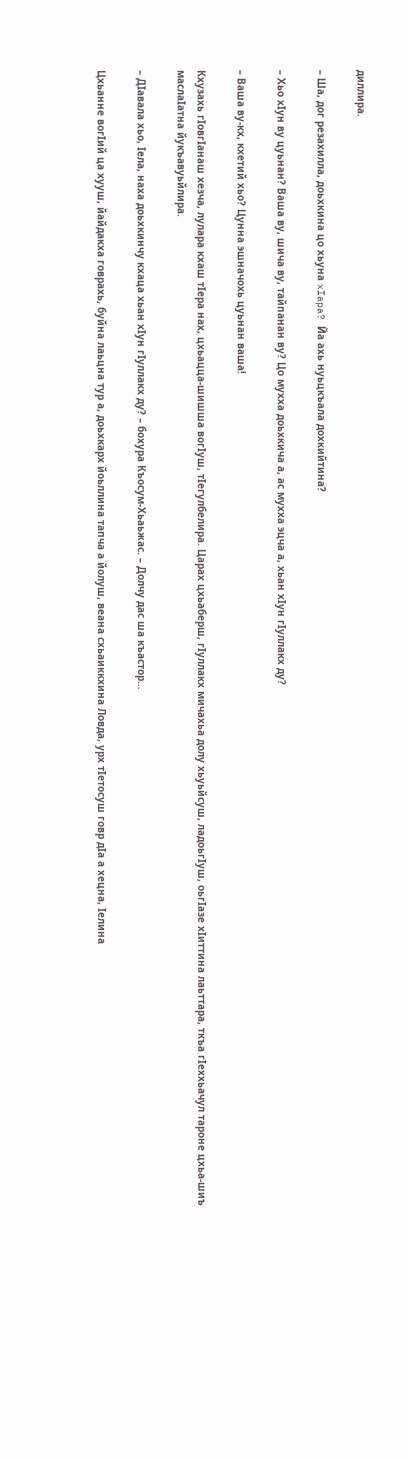диллира.

– Ша, дог резахилла, доьхкина цо хьуна xIapa? Йа ахь нуьцкъала дохкийтина?

– Хьо хIун ву цуьнан? Ваша ву, шича ву, тайпанан ву? Цо мухха доьхкича а, ас мухха эцча а, хьан хIун гIуллакх ду?

– Ваша ву-кх, кхетий хьо? Цунна эшначохь цуьнан ваша!

Кхузахь гIовгIанаш хезча, лулара кхаш тIера нах, цхьацца-шишша вогIуш, тIегулбелира. Царах цхьаберш, гIуллакх мичахьа долу хьуьйсуш, ладоьгIуш, оьгIазе хIиттина лаьттара, ткъа гIеххьачул тароне цхьа-шиъ маслаIатна йукъавуьйлира.

– ДIавала хьо, Iела, наха доьхкинчу кхаца хьан хIун гIуллакх ду? – бохура Къосум-Хьаьжас. – Долчу дас ша къастор…

Цхьанне вогIий ца хууш, йайдакха говрахь, буйна лаьцна тур а, доьхкарх йоьллина тапча а йолуш, веана схьаиккхина Ловда, урх тIетосуш говр дIа а хецна, Iелина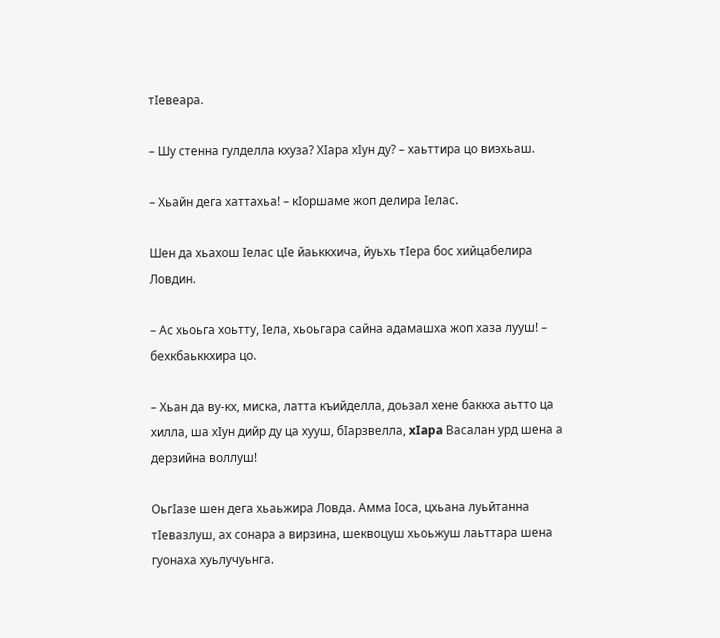тIевеара.

– Шу стенна гулделла кхуза? ХIара хIун ду? – хаьттира цо виэхьаш.

– Хьайн дега хаттахьа! – кIоршаме жоп делира Iелас.

Шен да хьахош Iелас цIе йаьккхича, йуьхь тIера бос хийцабелира Ловдин.

– Ас хьоьга хоьтту, Iела, хьоьгара сайна адамашха жоп хаза лууш! – бехкбаьккхира цо.

– Хьан да ву-кх, миска, латта къийделла, доьзал хене баккха аьтто ца хилла, ша хIун дийр ду ца хууш, бIарзвелла, xIapa Васалан урд шена а дерзийна воллуш!

ОьгIазе шен дега хьаьжира Ловда. Амма Iоса, цхьана луьйтанна тIевазлуш, ах сонара а вирзина, шеквоцуш хьоьжуш лаьттара шена гуонаха хуьлучуьнга.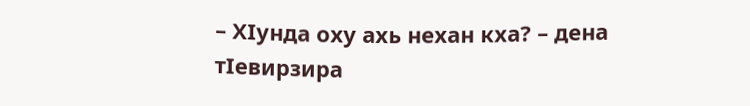– ХIунда оху ахь нехан кха? – дена тIевирзира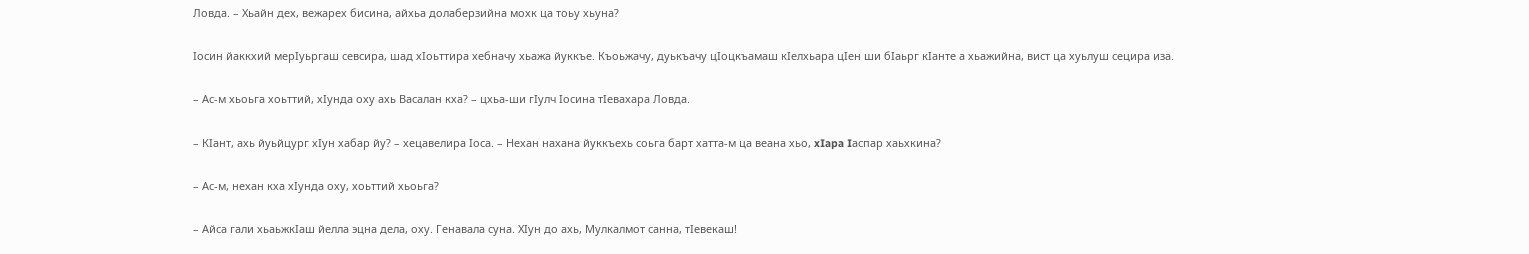Ловда. – Хьайн дех, вежарех бисина, айхьа долаберзийна мохк ца тоьу хьуна?

Iосин йаккхий мерIуьргаш севсира, шад хIоьттира хебначу хьажа йуккъе. Къоьжачу, дуькъачу цIоцкъамаш кIелхьара цIен ши бIаьрг кIанте а хьажийна, вист ца хуьлуш сецира иза.

– Ас-м хьоьга хоьттий, хIунда оху ахь Васалан кха? – цхьа-ши гIулч Iосина тIевахара Ловда.

– КIант, ахь йуьйцург хIун хабар йу? – хецавелира Iоса. – Нехан нахана йуккъехь соьга барт хатта-м ца веана хьо, xIapa Iаспар хаьхкина?

– Ас-м, нехан кха хIунда оху, хоьттий хьоьга?

– Айса гали хьаьжкIаш йелла эцна дела, оху. Генавала суна. ХIун до ахь, Мулкалмот санна, тIевекаш!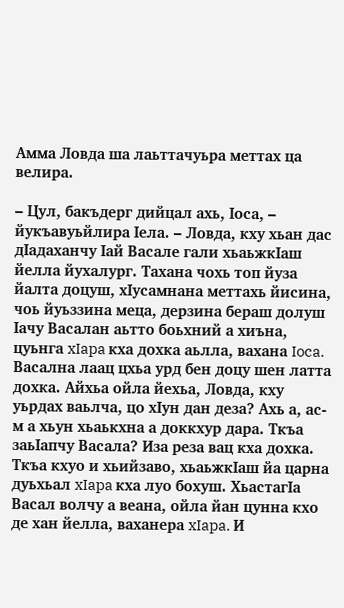Амма Ловда ша лаьттачуьра меттах ца велира.

– Цул, бакъдерг дийцал ахь, Iоса, – йукъавуьйлира Iела. – Ловда, кху хьан дас дIадаханчу Iай Васале гали хьаьжкIаш йелла йухалург. Тахана чохь топ йуза йалта доцуш, хIусамнана меттахь йисина, чоь йуьззина меца, дерзина бераш долуш Iачу Васалан аьтто боьхний а хиъна, цуьнга xIapa кха дохка аьлла, вахана Ioca. Васална лаац цхьа урд бен доцу шен латта дохка. Айхьа ойла йехьа, Ловда, кху уьрдах ваьлча, цо хIун дан деза? Ахь а, ас-м а хьун хьаькхна а доккхур дара. Ткъа заьIапчу Васала? Иза реза вац кха дохка. Ткъа кхуо и хьийзаво, хьаьжкIаш йа царна дуьхьал xIapa кха луо бохуш. ХьастагIа Васал волчу а веана, ойла йан цунна кхо де хан йелла, ваханера xIapa. И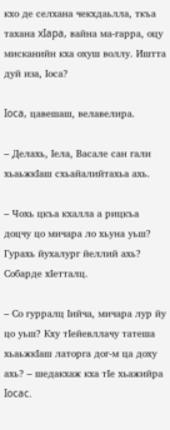кхо де селхана чекхдаьлла, ткъа тахана xIapa, вайна ма-гарра, оцу мисканийн кха охуш воллу. Иштта дуй иза, Iоса?

Ioca, цавешаш, велавелира.

– Делахь, Iела, Васале сан гали хьаьжкIаш схьайалийтахьа ахь.

– Чохь цкъа кхалла а рицкъа доцчу цо мичара ло хьуна уьш? Гурахь йухалург йеллий ахь? Собарде хIетталц.

– Со гурралц Iийча, мичара лур йу цо уьш? Кху тIейевллачу татеша хьаьжкIаш латорга дог-м ца доху ахь? – шедакхаж кха тIе хьажийра Iocac.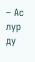– Ас лур ду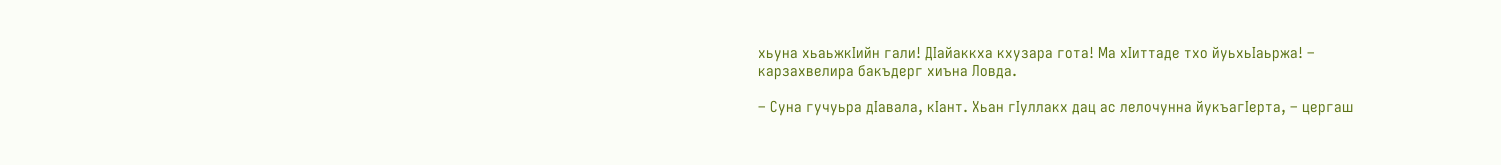хьуна хьаьжкIийн гали! ДIайаккха кхузара гота! Ма хIиттаде тхо йуьхьIаьржа! – карзахвелира бакъдерг хиъна Ловда.

– Суна гучуьра дIавала, кIант. Хьан гIуллакх дац ас лелочунна йукъагIерта, – цергаш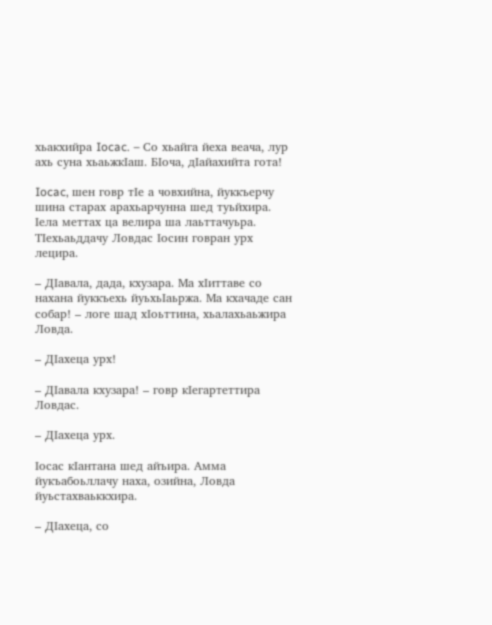хьакхийра Iocac. – Со хьайга йеха веача, лур ахь суна хьаьжкIаш. БIоча, дIайахийта гота!

Iocac, шен говр тIе а човхийна, йуккъерчу шина старах арахьарчунна шед туьйхира. Iела меттах ца велира шa лаьттачуьра. ТIехьаьддачу Ловдас Iосин говран урх лецира.

– ДIавала, дада, кхузара. Ма хIиттаве со нахана йуккъехь йуьхьIаьржа. Ма кхачаде сан собар! – логе шад хIоьттина, хьалахьаьжира Ловда.

– ДIахеца урх!

– ДIавала кхузара! – говр кIегартеттира Ловдас.

– ДIахеца урх.

Iосас кIантана шед айъира. Амма йукъабоьллачу наха, озийна, Ловда йуьстахваьккхира.

– ДIахеца, со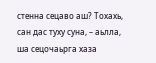стенна сецаво аш? Тохахь, сан дас туху суна, – аьлла, ша сецочаьрга хаза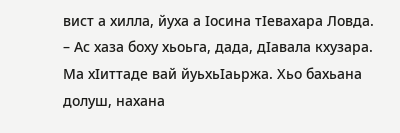вист а хилла, йуха а Iосина тIевахара Ловда. – Ас хаза боху хьоьга, дада, дIавала кхузара. Ма хIиттаде вай йуьхьIаьржа. Хьо бахьана долуш, нахана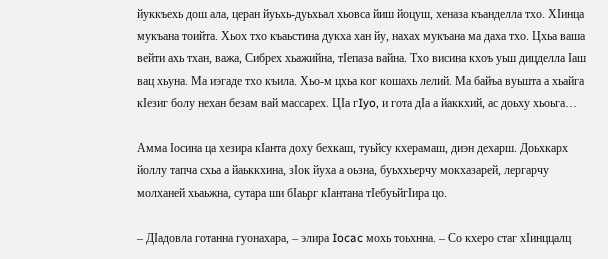йуккъехь дош ала, церан йуьхь-дуьхьал хьовса йиш йоцуш, хеназа къанделла тхо. ХIинца мукъана тоийта. Хьох тхо къаьстина дукха хан йу, нахах мукъана ма даха тхо. Цхьа ваша вейти ахь тхан, важа, Сибрех хьажийна, тIепаза вайна. Тхо висина кхоъ уьш дицделла Iаш вац хьуна. Ма иэгаде тхо къила. Хьо-м цхьа ког кошахь лелий. Ма байъа вуьшта а хьайга кIезиг болу нехан безам вай массарех. ЦIа гIyo, и гота дIа а йаккхий, ас доьху хьоьга…

Амма Iосина ца хезира кIанта доху бехкаш, туьйсу кхерамаш, диэн дехарш. Доьхкарх йоллу тапча схьа а йаьккхина, зIок йуха а оьзна, буьххьерчу мокхазарей, лергарчу молханей хьаьжна, сутара ши бIаьрг кIантана тIебуьйгIира цо.

– ДIадовла готанна гуонахара, – элира Iocac мохь тоьхнна. – Со кхеро стаг хIинццалц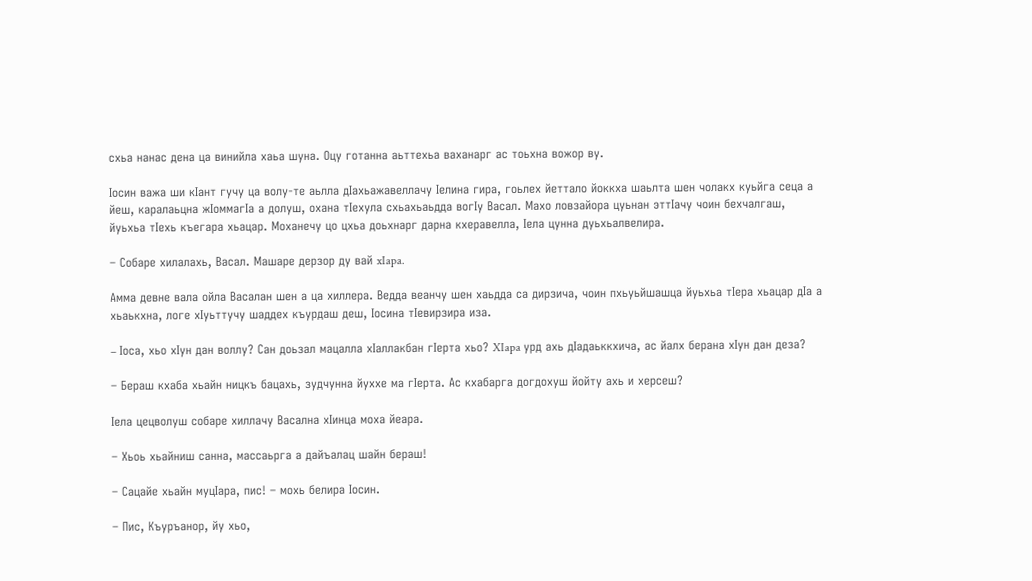схьа нанас дена ца винийла хаьа шуна. Оцу готанна аьттехьа ваханарг ас тоьхна вожор ву.

Iосин важа ши кIант гучу ца волу-те аьлла дIахьажавеллачу Iелина гира, гоьлех йеттало йоккха шаьлта шен чолакх куьйга сеца а йеш, каралаьцна жIоммагIа а долуш, охана тIехула схьахьаьдда вогIу Васал. Махо ловзайора цуьнан эттIачу чоин бехчалгаш, йуьхьа тIехь къегара хьацар. Моханечу цо цхьа доьхнарг дарна кхеравелла, Iела цунна дуьхьалвелира.

– Собаре хилалахь, Васал. Машаре дерзор ду вай xIapa.

Амма девне вала ойла Васалан шен а ца хиллера. Ведда веанчу шен хаьдда са дирзича, чоин пхьуьйшашца йуьхьа тIера хьацар дIа а хьаькхна, логе хIуьттучу шаддех къурдаш деш, Iосина тIевирзира иза.

– Iоса, хьо хIун дан воллу? Сан доьзал мацалла хIаллакбан гIерта хьо? XIapa урд ахь дIадаьккхича, ас йалх берана хIун дан деза?

– Бераш кхаба хьайн ницкъ бацахь, зудчунна йуххе ма гIерта. Ас кхабарга догдохуш йойту ахь и херсеш?

Iела цецволуш собаре хиллачу Васална хIинца моха йеара.

– Хьоь хьайниш санна, массаьрга а дайъалац шайн бераш!

– Сацайе хьайн муцIара, пис! – мохь белира Iосин.

– Пис, Къуръанор, йу хьо,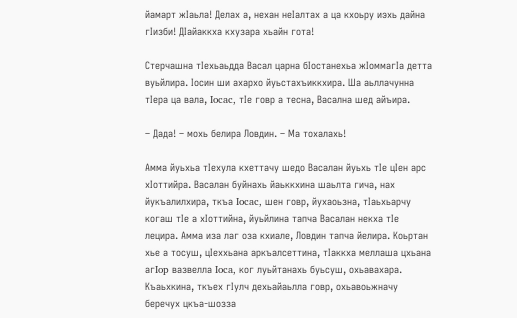йамарт жIаьла! Делах а, нехан неIалтах а ца кхоьру иэхь дайна гIизби! ДIайаккха кхузара хьайн гота!

Стерчашна тIехьаьдда Васал царна бIостанехьа жIоммагIа детта вуьйлира. Iосин ши ахархо йуьстахъиккхира. Ша аьллачунна тIера ца вала, Iocac, тIе говр а тесна, Васална шед айъира.

– Дада! – мохь белира Ловдин. – Ма тохалахь!

Амма йуьхьа тIехула кхеттачу шедо Васалан йуьхь тIе цIен арс хIоттийра. Васалан буйнахь йаьккхина шаьлта гича, нах йукъалилхира, ткъа Iocac, шен говр, йухаоьзна, тIаьхьарчу когаш тIе а хIоттийна, йуьйлина тапча Васалан некха тIе лецира. Амма иза лаг оза кхиале, Ловдин тапча йелира. Коьртан хье а тосуш, цIеххьана аркъалсеттина, тIаккха меллаша цхьана aгIop вазвелла Ioca, ког луьйтанахь буьсуш, охьавахара. Къаьхкина, ткъех гIулч дехьайаьлла говр, охьавоьжначу беречух цкъа-шозза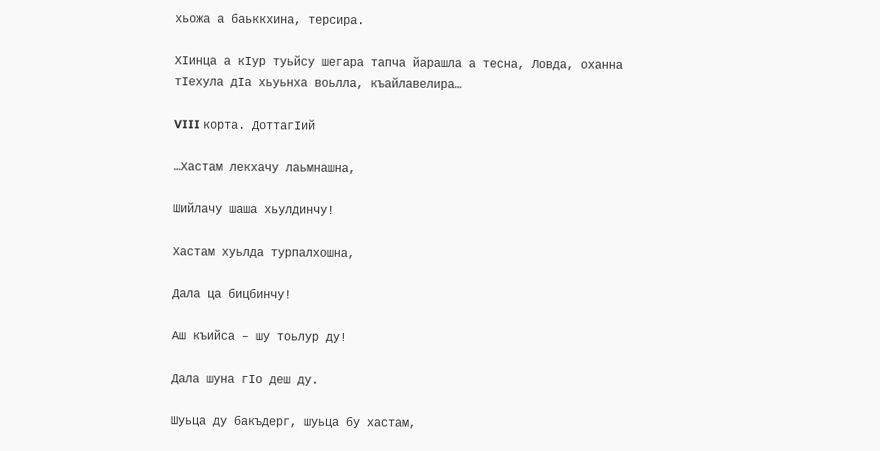хьожа а баьккхина, терсира.

ХIинца а кIур туьйсу шегара тапча йарашла а тесна, Ловда, оханна тIехула дIа хьуьнха воьлла, къайлавелира…

VIII корта. ДоттагIий

…Хастам лекхачу лаьмнашна,

Шийлачу шаша хьулдинчу!

Хастам хуьлда турпалхошна,

Дала ца бицбинчу!

Аш къийса – шу тоьлур ду!

Дала шуна гIo деш ду.

Шуьца ду бакъдерг, шуьца бу хастам,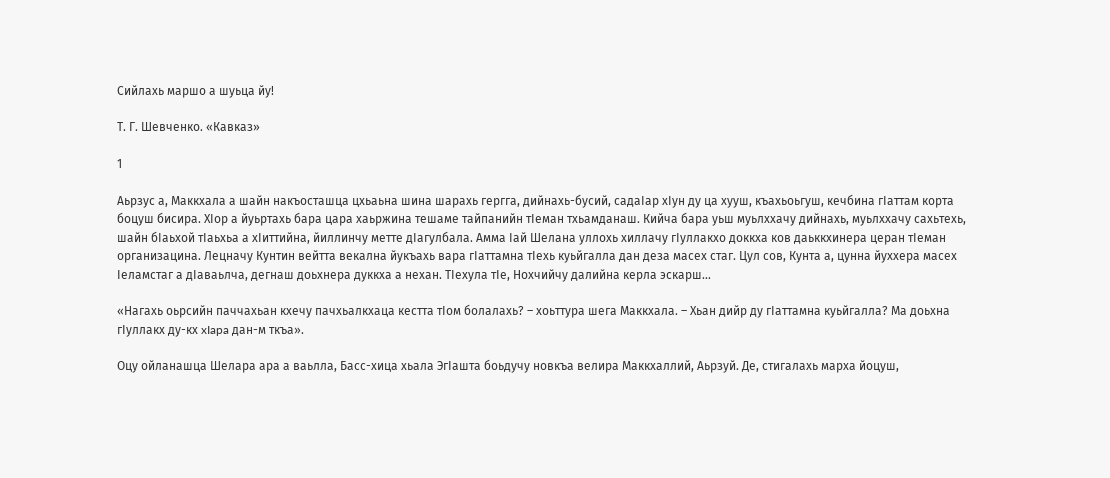Сийлахь маршо а шуьца йу!

Т. Г. Шевченко. «Кавказ»

1

Аьрзус а, Маккхала а шайн накъосташца цхьаьна шина шарахь гергга, дийнахь-бусий, садаIар хIун ду ца хууш, къахьоьгуш, кечбина гIаттам корта боцуш бисира. ХIор а йуьртахь бара цара хаьржина тешаме тайпанийн тIеман тхьамданаш. Кийча бара уьш муьлххачу дийнахь, муьлххачу сахьтехь, шайн бIаьхой тIаьхьа а хIиттийна, йиллинчу метте дIагулбала. Амма Iай Шелана уллохь хиллачу гIуллакхо доккха ков даьккхинера церан тIеман организацина. Лецначу Кунтин вейтта векална йукъахь вара гIаттамна тIехь куьйгалла дан деза масех стаг. Цул сов, Кунта а, цунна йуххера масех Iеламстаг а дIаваьлча, дегнаш доьхнера дуккха а нехан. ТIехула тIе, Нохчийчу далийна керла эскарш…

«Нагахь оьрсийн паччахьан кхечу пачхьалкхаца кестта тIом болалахь? – хоьттура шега Маккхала. – Хьан дийр ду гIаттамна куьйгалла? Ма доьхна гIуллакх ду-кх xIapa дан-м ткъа».

Оцу ойланашца Шелара ара а ваьлла, Басс-хица хьала ЭгIашта боьдучу новкъа велира Маккхаллий, Аьрзуй. Де, стигалахь марха йоцуш,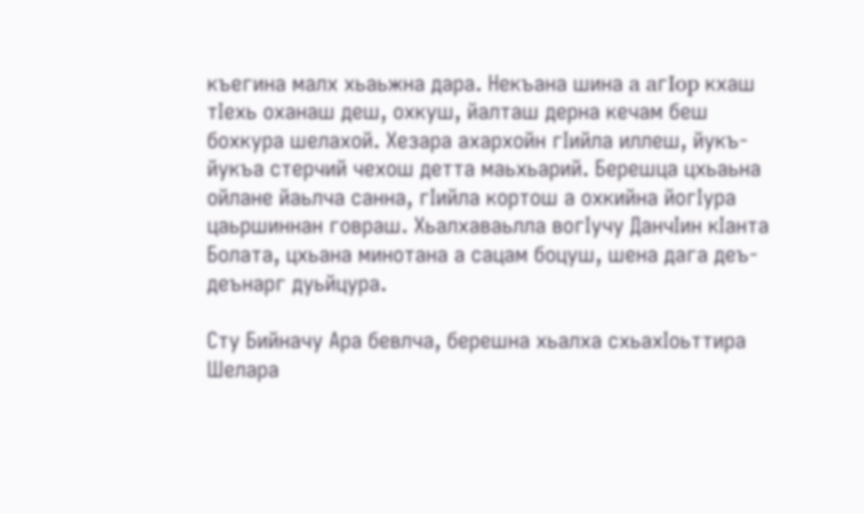къегина малх хьаьжна дара. Некъана шина a aгIop кхаш тIехь оханаш деш, охкуш, йалташ дерна кечам беш бохкура шелахой. Хезара ахархойн гIийла иллеш, йукъ-йукъа стерчий чехош детта маьхьарий. Берешца цхьаьна ойлане йаьлча санна, гIийла кортош а охкийна йогIура цаьршиннан говраш. Хьалхаваьлла вогIучу ДанчIин кIанта Болата, цхьана минотана а сацам боцуш, шена дага деъ-деънарг дуьйцура.

Сту Бийначу Ара бевлча, берешна хьалха схьахIоьттира Шелара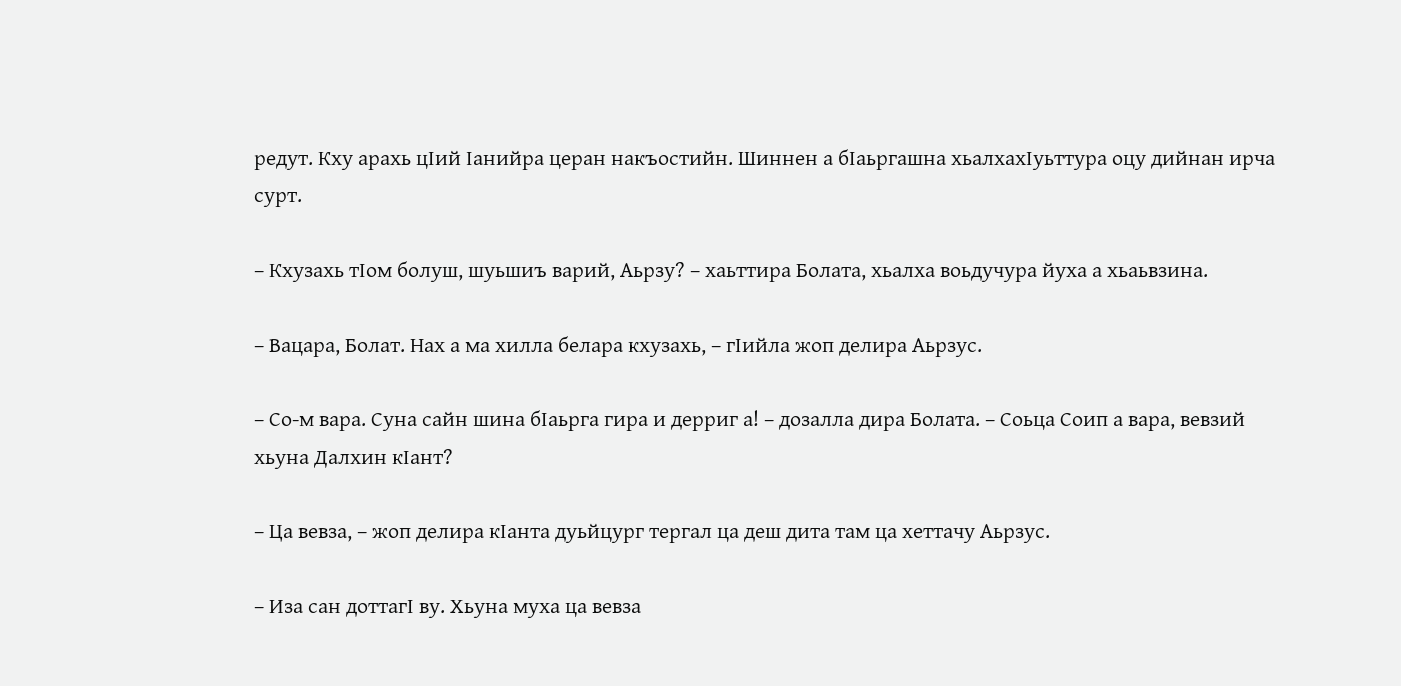редут. Кху арахь цIий Iанийра церан накъостийн. Шиннен а бIаьргашна хьалхахIуьттура оцу дийнан ирча сурт.

– Кхузахь тIом болуш, шуьшиъ варий, Аьрзу? – хаьттира Болата, хьалха воьдучура йуха а хьаьвзина.

– Вацара, Болат. Нах а ма хилла белара кхузахь, – гIийла жоп делира Аьрзус.

– Со-м вара. Суна сайн шина бIаьрга гира и дерриг а! – дозалла дира Болата. – Соьца Соип а вара, вевзий хьуна Далхин кIант?

– Ца вевза, – жоп делира кIанта дуьйцург тергал ца деш дита там ца хеттачу Аьрзус.

– Иза сан доттагI ву. Хьуна муха ца вевза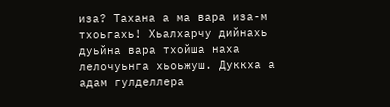иза? Тахана а ма вара иза-м тхоьгахь! Хьалхарчу дийнахь дуьйна вара тхойша наха лелочуьнга хьоьжуш. Дуккха а адам гулделлера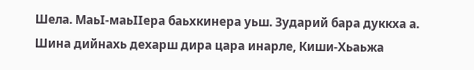Шела. МаьI-маьIIера баьхкинера уьш. Зударий бара дуккха а. Шина дийнахь дехарш дира цара инарле, Киши-Хьаьжа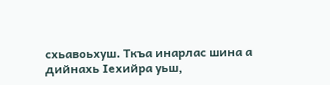схьавоьхуш. Ткъа инарлас шина а дийнахь Iехийра уьш,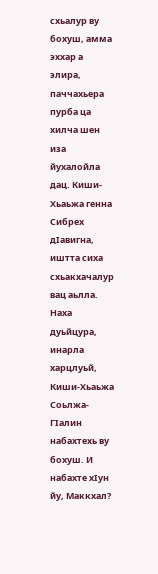схьалур ву бохуш, амма эххар а элира, паччахьера пурба ца хилча шен иза йухалойла дац. Киши-Хьаьжа генна Сибрех дIавигна, иштта сиха схьакхачалур вац аьлла. Наха дуьйцура, инарла харцлуьй, Киши-Хьаьжа Соьлжа-ГIалин набахтехь ву бохуш. И набахте хIун йу, Маккхал?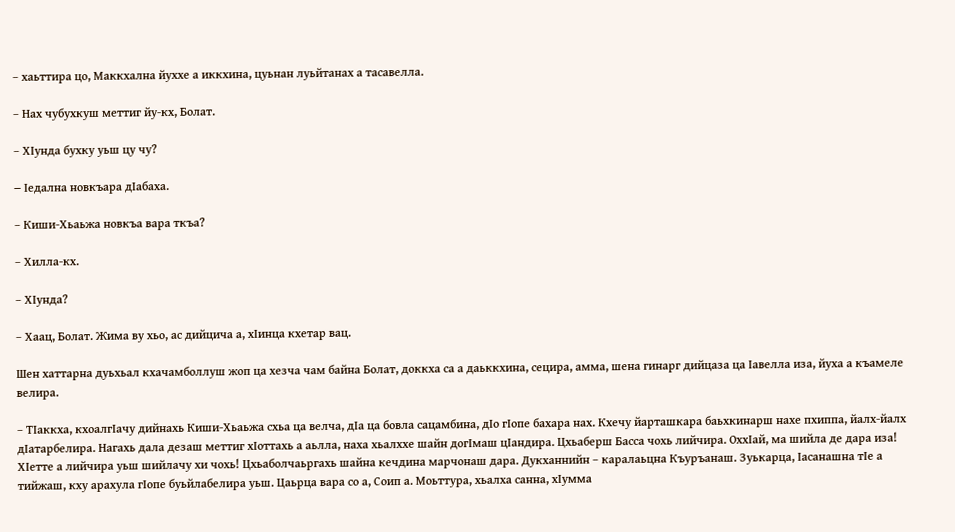– хаьттира цо, Маккхална йуххе а иккхина, цуьнан луьйтанах а тасавелла.

– Нах чубухкуш меттиг йу-кх, Болат.

– ХIунда бухку уьш цу чу?

– Iедална новкъара дIабаха.

– Киши-Хьаьжа новкъа вара ткъа?

– Хилла-кх.

– ХIунда?

– Хаац, Болат. Жима ву хьо, ас дийцича а, хIинца кхетар вац.

Шен хаттарна дуьхьал кхачамболлуш жоп ца хезча чам байна Болат, доккха са а даьккхина, сецира, амма, шена гинарг дийцаза ца Iавелла иза, йуха а къамеле велира.

– ТIаккха, кхоалгIачу дийнахь Киши-Хьаьжа схьа ца велча, дIа ца бовла сацамбина, дIо гIопе бахара нах. Кхечу йарташкара баьхкинарш нахе пхиппа, йалх-йалх дIатарбелира. Нагахь дала дезаш меттиг хIоттахь а аьлла, наха хьалххе шайн догIмаш цIандира. Цхьаберш Басса чохь лийчира. ОххIай, ма шийла де дара иза! ХIетте а лийчира уьш шийлачу хи чохь! Цхьаболчаьргахь шайна кечдина марчонаш дара. Дукханнийн – каралаьцна Къуръанаш. Зуькарца, Iасанашна тIе а тийжаш, кху арахула гIопе буьйлабелира уьш. Цаьрца вара со а, Соип а. Моьттура, хьалха санна, хIумма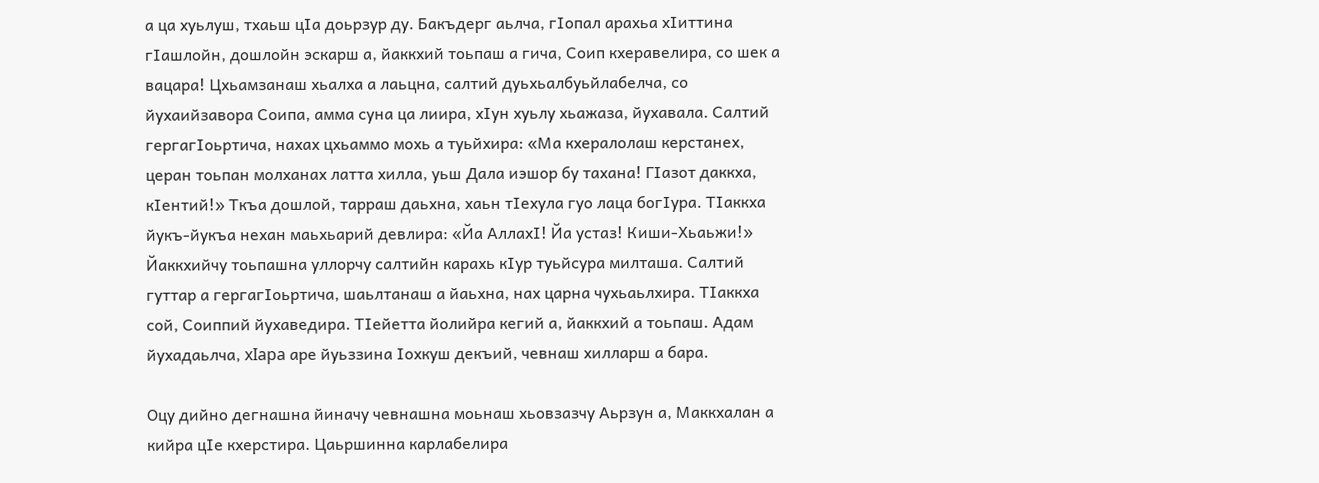а ца хуьлуш, тхаьш цIа доьрзур ду. Бакъдерг аьлча, гIопал арахьа хIиттина гIашлойн, дошлойн эскарш а, йаккхий тоьпаш а гича, Соип кхеравелира, со шек а вацара! Цхьамзанаш хьалха а лаьцна, салтий дуьхьалбуьйлабелча, со йухаийзавора Соипа, амма суна ца лиира, хIун хуьлу хьажаза, йухавала. Салтий гергагIоьртича, нахах цхьаммо мохь а туьйхира: «Ма кхералолаш керстанех, церан тоьпан молханах латта хилла, уьш Дала иэшор бу тахана! ГIазот даккха, кIентий!» Ткъа дошлой, тарраш даьхна, хаьн тIехула гуо лаца богIура. ТIаккха йукъ-йукъа нехан маьхьарий девлира: «Йа АллахI! Йа устаз! Киши-Хьаьжи!» Йаккхийчу тоьпашна уллорчу салтийн карахь кIур туьйсура милташа. Салтий гуттар а гергагIоьртича, шаьлтанаш а йаьхна, нах царна чухьаьлхира. ТIаккха сой, Соиппий йухаведира. ТIейетта йолийра кегий а, йаккхий а тоьпаш. Адам йухадаьлча, xIapa аре йуьззина Iохкуш декъий, чевнаш хилларш а бара.

Оцу дийно дегнашна йиначу чевнашна моьнаш хьовзазчу Аьрзун а, Маккхалан а кийра цIе кхерстира. Цаьршинна карлабелира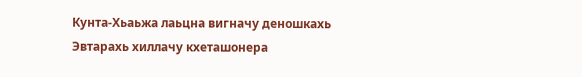Кунта-Хьаьжа лаьцна вигначу деношкахь Эвтарахь хиллачу кхеташонера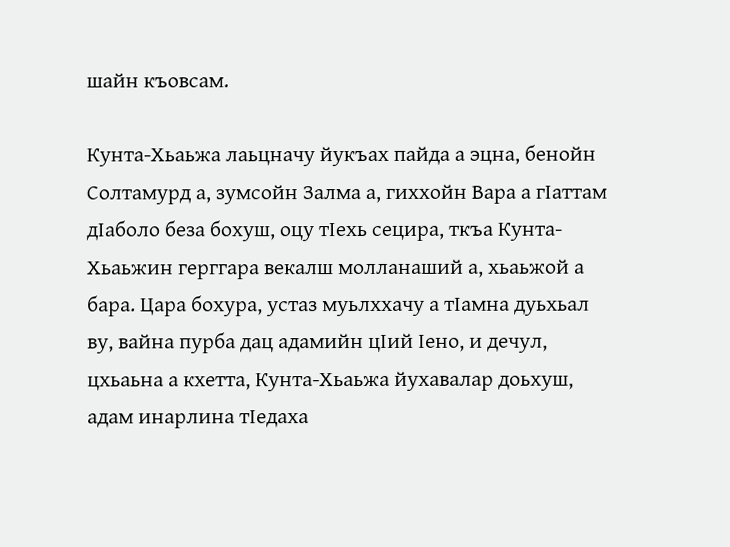шайн къовсам.

Кунта-Хьаьжа лаьцначу йукъах пайда а эцна, бенойн Солтамурд а, зумсойн Залма а, гиххойн Вара а гIаттам дIаболо беза бохуш, оцу тIехь сецира, ткъа Кунта-Хьаьжин герггара векалш молланаший а, хьаьжой а бара. Цара бохура, устаз муьлххачу а тIамна дуьхьал ву, вайна пурба дац адамийн цIий Iено, и дечул, цхьаьна а кхетта, Кунта-Хьаьжа йухавалар доьхуш, адам инарлина тIедаха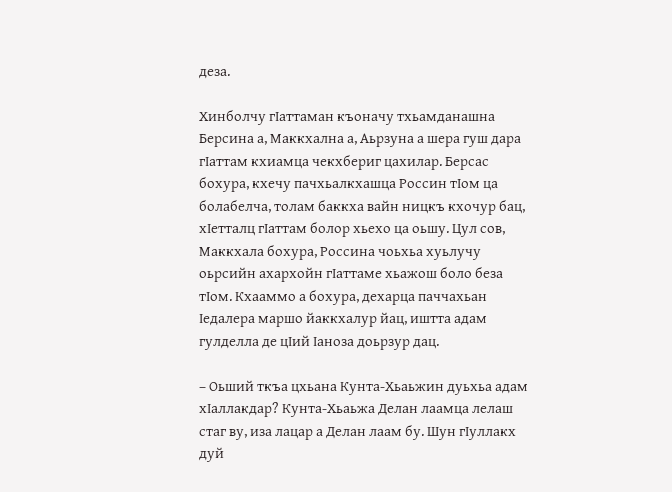деза.

Хинболчу гIаттаман къоначу тхьамданашна Берсина а, Маккхална а, Аьрзуна а шера гуш дара гIаттам кхиамца чекхбериг цахилар. Берсас бохура, кхечу пачхьалкхашца Россин тIом ца болабелча, толам баккха вайн ницкъ кхочур бац, хIетталц гIаттам болор хьехо ца оьшу. Цул сов, Маккхала бохура, Россина чоьхьа хуьлучу оьрсийн ахархойн гIаттаме хьажош боло беза тIом. Кхааммо а бохура, дехарца паччахьан Iедалера маршо йаккхалур йац, иштта адам гулделла де цIий Iаноза доьрзур дац.

– Оьший ткъа цхьана Кунта-Хьаьжин дуьхьа адам хIаллакдар? Кунта-Хьаьжа Делан лаамца лелаш стаг ву, иза лацар а Делан лаам бу. Шун гIуллакх дуй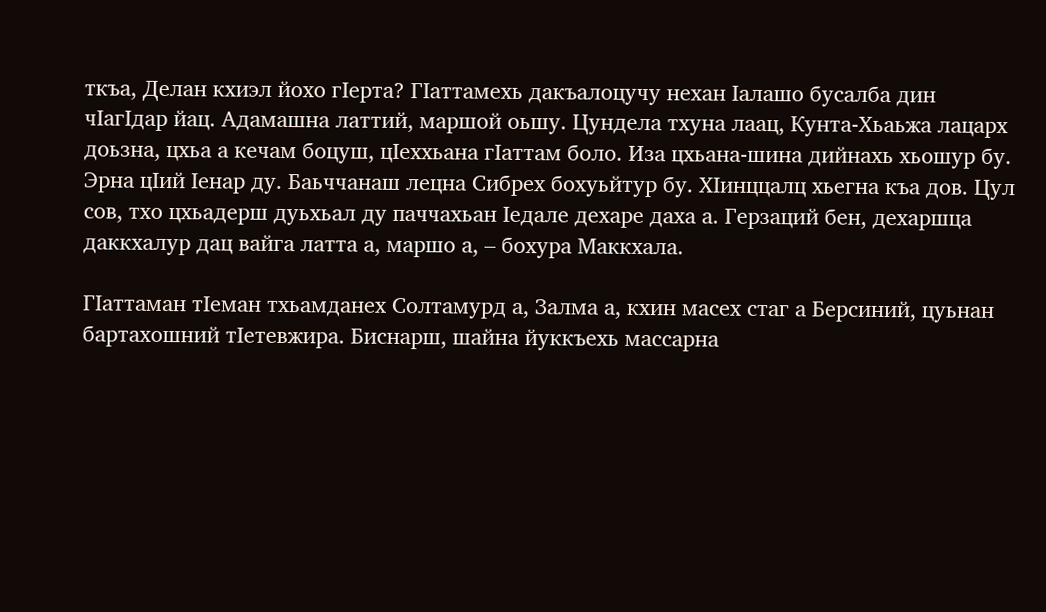ткъа, Делан кхиэл йохо гIерта? ГIаттамехь дакъалоцучу нехан Iалашо бусалба дин чIагIдар йац. Адамашна латтий, маршой оьшу. Цундела тхуна лаац, Кунта-Хьаьжа лацарх доьзна, цхьа а кечам боцуш, цIеххьана гIаттам боло. Иза цхьана-шина дийнахь хьошур бу. Эрна цIий Iенар ду. Баьччанаш лецна Сибрех бохуьйтур бу. ХIинццалц хьегна къа дов. Цул сов, тхо цхьадерш дуьхьал ду паччахьан Iедале дехаре даха а. Герзаций бен, дехаршца даккхалур дац вайга латта а, маршо а, – бохура Маккхала.

ГIаттаман тIеман тхьамданех Солтамурд а, Залма а, кхин масех стаг а Берсиний, цуьнан бартахошний тIетевжира. Биснарш, шайна йуккъехь массарна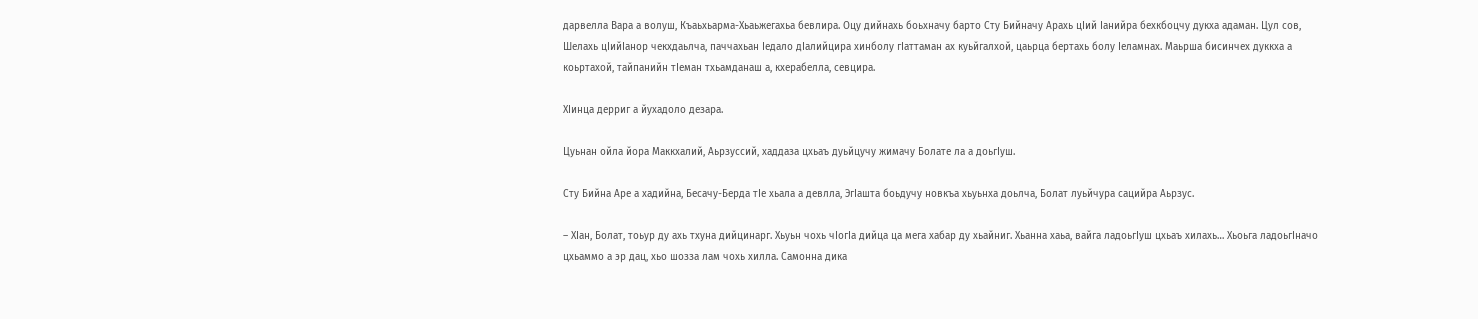дарвелла Вара а волуш, Къаьхьарма-Хьаьжегахьа бевлира. Оцу дийнахь боьхначу барто Сту Бийначу Арахь цIий Iанийра бехкбоцчу дукха адаман. Цул сов, Шелахь цIийIанор чекхдаьлча, паччахьан Iедало дIалийцира хинболу гIаттаман ах куьйгалхой, цаьрца бертахь болу Iеламнах. Маьрша бисинчех дуккха а коьртахой, тайпанийн тIеман тхьамданаш а, кхерабелла, севцира.

ХIинца дерриг а йухадоло дезара.

Цуьнан ойла йора Маккхалий, Аьрзуссий, хаддаза цхьаъ дуьйцучу жимачу Болате ла а доьгIуш.

Сту Бийна Аре а хадийна, Бесачу-Берда тIе хьала а девлла, ЭгIашта боьдучу новкъа хьуьнха доьлча, Болат луьйчура сацийра Аьрзус.

– ХIан, Болат, тоьур ду ахь тхуна дийцинарг. Хьуьн чохь чIогIa дийца ца мега хабар ду хьайниг. Хьанна хаьа, вайга ладоьгIуш цхьаъ хилахь… Хьоьга ладоьгIначо цхьаммо а эр дац, хьо шозза лам чохь хилла. Самонна дика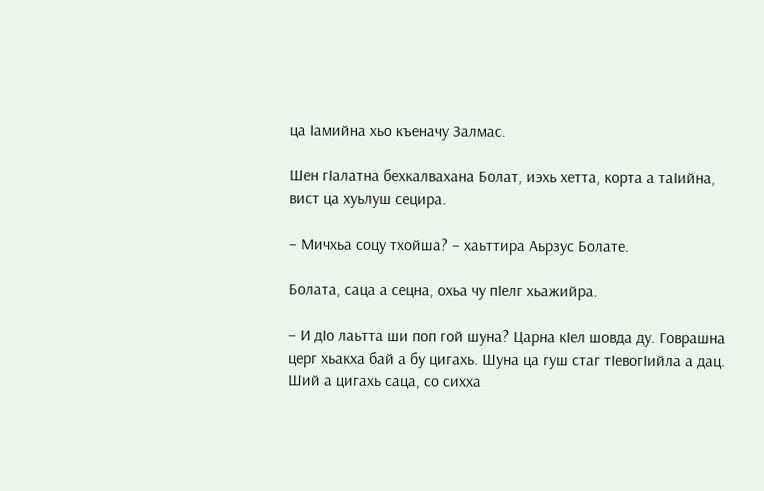ца Iамийна хьо къеначу Залмас.

Шен гIалатна бехкалвахана Болат, иэхь хетта, корта а таIийна, вист ца хуьлуш сецира.

– Мичхьа соцу тхойша? – хаьттира Аьрзус Болате.

Болата, саца а сецна, охьа чу пIелг хьажийра.

– И дIо лаьтта ши поп гой шуна? Царна кIел шовда ду. Говрашна церг хьакха бай а бу цигахь. Шуна ца гуш стаг тIевогIийла а дац. Ший а цигахь саца, со сихха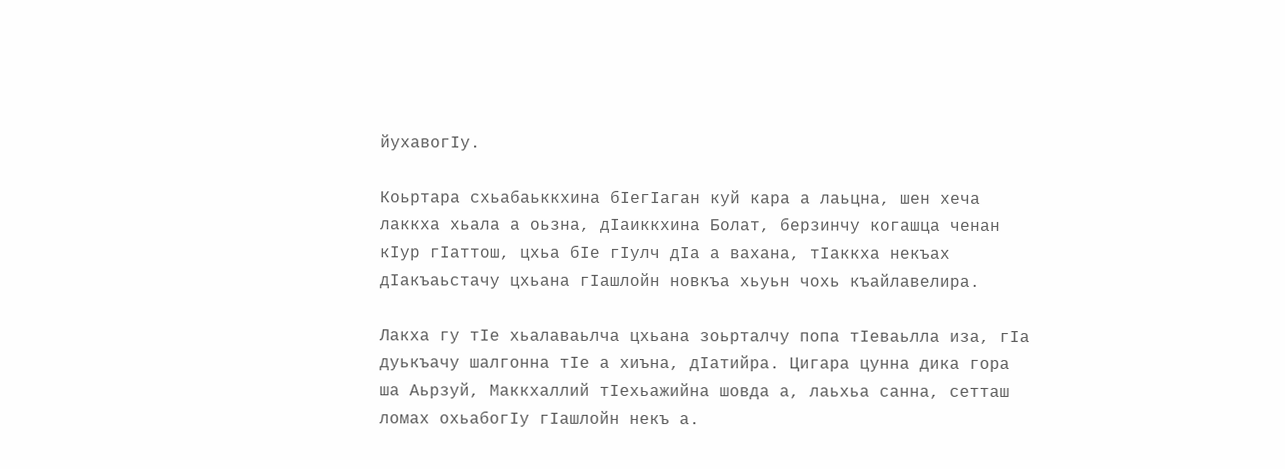йухавогIу.

Коьртара схьабаьккхина бIегIаган куй кара а лаьцна, шен хеча лаккха хьала а оьзна, дIаиккхина Болат, берзинчу когашца ченан кIур гIаттош, цхьа бIе гIулч дIа а вахана, тIаккха некъах дIакъаьстачу цхьана гIашлойн новкъа хьуьн чохь къайлавелира.

Лакха гу тIе хьалаваьлча цхьана зоьрталчу попа тIеваьлла иза, гIa дуькъачу шалгонна тIе а хиъна, дIатийра. Цигара цунна дика гора ша Аьрзуй, Маккхаллий тIехьажийна шовда а, лаьхьа санна, сетташ ломах охьабогIу гIашлойн некъ а.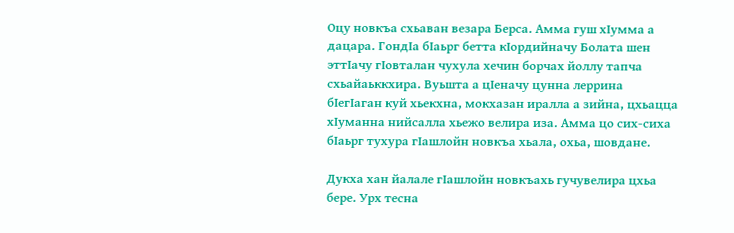Оцу новкъа схьаван везара Берса. Амма гуш хIумма а дацара. ГондIа бIаьрг бетта кIордийначу Болата шен эттIачу гIовталан чухула хечин борчах йоллу тапча схьайаьккхира. Вуьшта а цIеначу цунна леррина бIегIаган куй хьекхна, мокхазан иралла а зийна, цхьацца хIуманна нийсалла хьежо велира иза. Амма цо сих-сиха бIаьрг тухура гIашлойн новкъа хьала, охьа, шовдане.

Дукха хан йалале гIашлойн новкъахь гучувелира цхьа бере. Урх тесна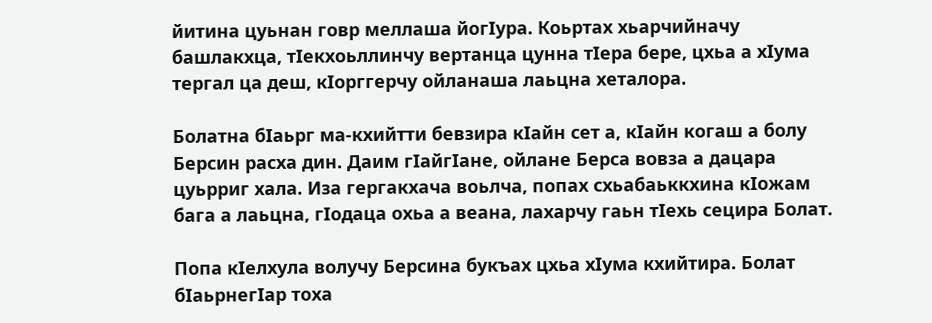йитина цуьнан говр меллаша йогIура. Коьртах хьарчийначу башлакхца, тIекхоьллинчу вертанца цунна тIера бере, цхьа а хIума тергал ца деш, кIорггерчу ойланаша лаьцна хеталора.

Болатна бIаьрг ма-кхийтти бевзира кIайн сет а, кIайн когаш а болу Берсин расха дин. Даим гIайгIане, ойлане Берса вовза а дацара цуьрриг хала. Иза гергакхача воьлча, попах схьабаьккхина кIожам бага а лаьцна, гIодаца охьа а веана, лахарчу гаьн тIехь сецира Болат.

Попа кIелхула волучу Берсина букъах цхьа хIума кхийтира. Болат бIаьрнегIар тоха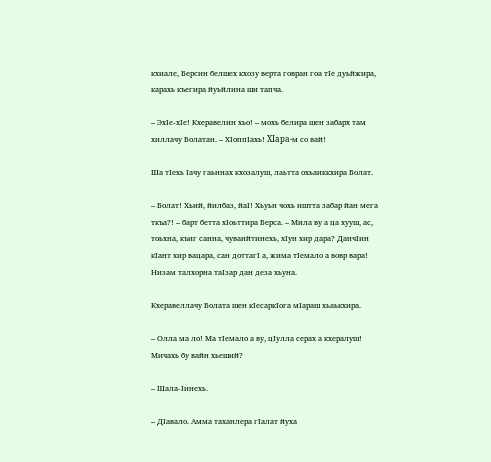кхиале, Берсин белшех кхозу верта говран гоа тIе дуьйжира, карахь къегира йуьйлина ши тапча.

– ЭхIе-хIе! Кхеравелин хьо! – мохь белира шен забарх там хиллачу Болатан. – ХIоппIахь! XIapa-м со вай!

Ша тIехь Iачу гаьннах кхозалуш, лаьтта охьаиккхира Болат.

– Болат! Хьий, йилбаз, йаI! Хьуьн чохь иштта забар йан мега ткъа?! – барт бетта хIоьттира Берса. – Мила ву а ца хууш, ас, тоьхна, къиг санна, чуваийтинехь, хIун хир дара? ДанчIин кIант хир вацара, сан доттагI а, жима тIемало а вовр вара! Низам талхорна таIзар дан деза хьуна.

Кхеравеллачу Болата шен кIесаркIога мIараш хьаькхира.

– Олла ма ло! Ма тIемало а ву, цIулла серах а кхералуш! Мичахь бу вайн хьеший?

– Шала-Iинехь.

– ДIавало. Амма таханлера гIалат йуха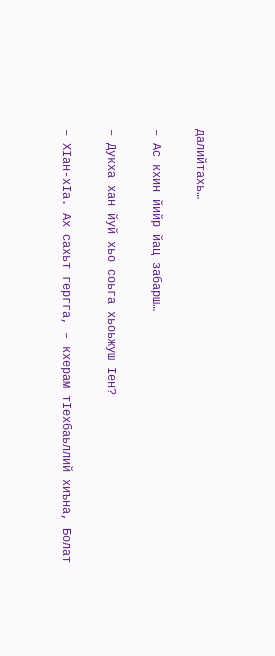далийтахь…

– Ас кхин йийр йац забарш…

– Дукха хан йуй хьо соьга хьоьжуш Iен?

– ХIан-хIа. Ах сахьт гергга, – кхерам тIехбаьллий хиъна, Болат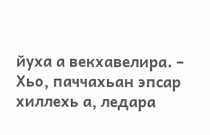йуха а векхавелира. – Хьо, паччахьан эпсар хиллехь а, ледара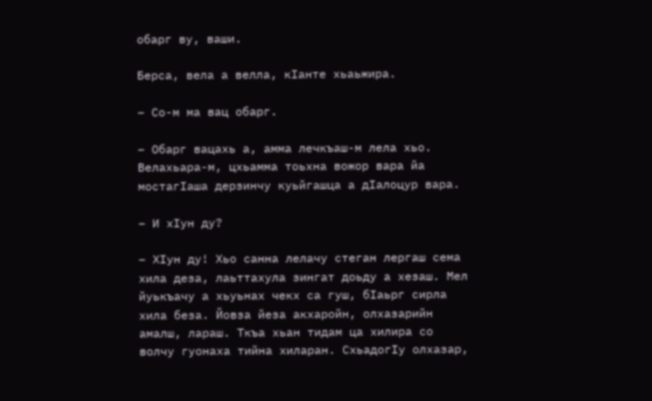обарг ву, ваши.

Берса, вела а велла, кIанте хьаьжира.

– Со-м ма вац обарг.

– Обарг вацахь а, амма лечкъаш-м лела хьо. Велахьара-м, цхьамма тоьхна вожор вара йа мостагIаша дерзинчу куьйгашца а дIалоцур вара.

– И хIун ду?

– ХIун ду! Хьо санна лелачу стеган лергаш сема хила деза, лаьттахула зингат доьду а хезаш. Мел йуькъачу а хьуьнах чекх са гуш, бIаьрг сирла хила беза. Йовза йеза акхаройн, олхазарийн амалш, лараш. Ткъа хьан тидам ца хилира со волчу гуонаха тийна хиларан. СхьадогIу олхазар,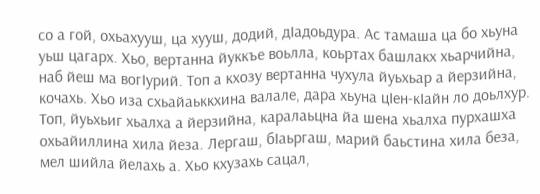со а гой, охьахууш, ца хууш, додий, дIадоьдура. Ас тамаша ца бо хьуна уьш цагарх. Хьо, вертанна йуккъе воьлла, коьртах башлакх хьарчийна, наб йеш ма вогIурий. Топ а кхозу вертанна чухула йуьхьар а йерзийна, кочахь. Хьо иза схьайаьккхина валале, дара хьуна цIен-кIайн ло доьлхур. Топ, йуьхьиг хьалха а йерзийна, каралаьцна йа шена хьалха пурхашха охьайиллина хила йеза. Лергаш, бIаьргаш, марий баьстина хила беза, мел шийла йелахь а. Хьо кхузахь сацал,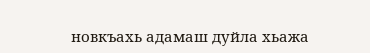новкъахь адамаш дуйла хьажа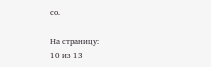со.

На страницу:
10 из 13